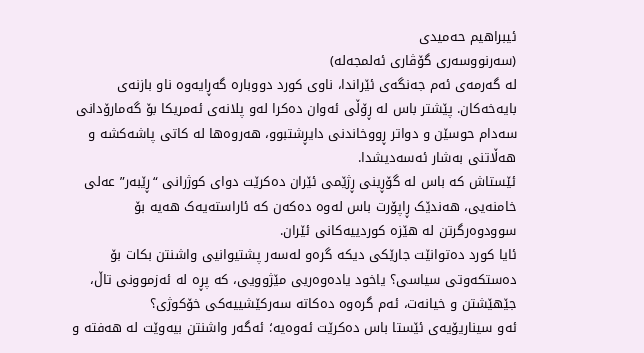ئیبراهیم حەمیدی
(سەرنووسەری گۆڤاری ئەلمجەلە)
لە گەرمەی ئەم جەنگەی ئێراندا، ناوی کورد دووبارە گەڕایەوە ناو بازنەی بایەخەکان. پێشتر باس لە ڕۆڵی ئەوان دەکرا لەو پلانەی ئەمریکا بۆ گەمارۆدانی سەدام حوسێن و دواتر ڕووخاندنی دایڕشتبوو، هەروەها لە کاتی پاشەکشە و هەڵاتنی بەشار ئەسەدیشدا.
ئێستاش کە باس لە گۆڕینی ڕژێمی ئێران دەکرێت دوای کوژرانی “ڕێبەر” عەلی خامنەیی، هەندێک ڕاپۆرت باس لەوە دەکەن کە ئاراستەیەک هەیە بۆ سوودوەرگرتن لە هێزە کوردییەکانی ئێران.
ئایا کورد دەتوانێت جارێکی دیکە گرەو لەسەر پشتیوانیی واشنتن بکات بۆ دەستکەوتی سیاسی؟ یاخود یادەوەریی مێژوویی، کە پڕە لە ئەزموونی تاڵ، جێهێشتن و خیانەت، ئەم گرەوە دەکاتە سەرکێشییەکی خۆکوژی؟
ئەو سیناریۆیەی ئێستا باس دەکرێت ئەوەیە؛ ئەگەر واشنتن بیەوێت لە هەفتە و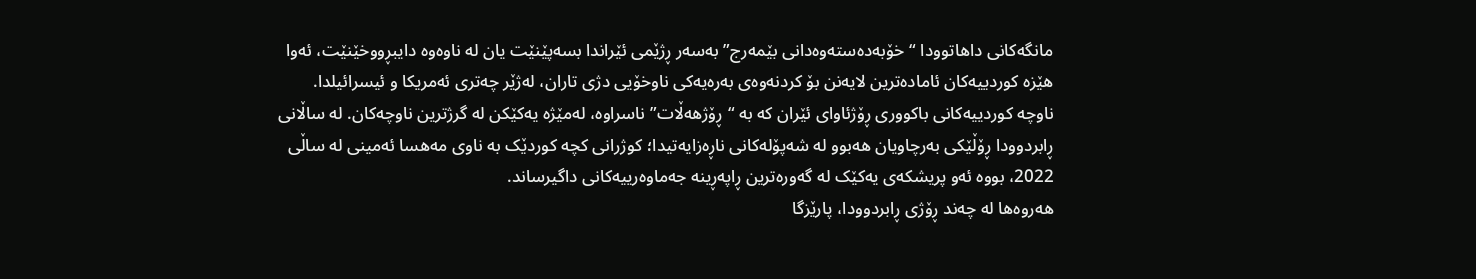مانگەکانی داهاتوودا “خۆبەدەستەوەدانی بێمەرج” بەسەر ڕژێمی ئێراندا بسەپێنێت یان لە ناوەوە دایبڕووخێنێت، ئەوا هێزە کوردییەکان ئامادەترین لایەنن بۆ کردنەوەی بەرەیەکی ناوخۆیی دژی تاران، لەژێر چەتری ئەمریکا و ئیسرائیلدا.
ناوچە کوردییەکانی باکووری ڕۆژئاوای ئێران کە بە “ڕۆژهەڵات” ناسراوە، لەمێژە یەکێکن لە گرژترین ناوچەکان. لە ساڵانی ڕابردوودا ڕۆڵێکی بەرچاویان هەبوو لە شەپۆلەکانی ناڕەزایەتیدا؛ کوژرانی کچە کوردێک بە ناوی مەهسا ئەمینی لە ساڵی 2022، بووە ئەو پریشکەی یەکێک لە گەورەترین ڕاپەڕینە جەماوەرییەکانی داگیرساند.
هەروەها لە چەند ڕۆژی ڕابردوودا، پارێزگا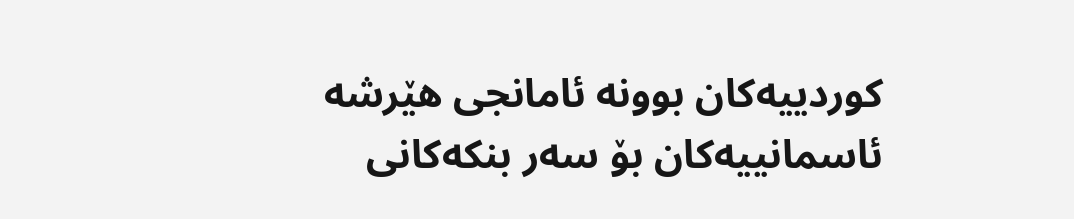کوردییەکان بوونە ئامانجی هێرشە ئاسمانییەکان بۆ سەر بنکەکانی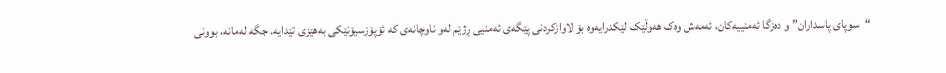“سوپای پاسداران” و دەزگا ئەمنییەکان، ئەمەش وەک هەوڵێک لێکدرایەوە بۆ لاوازکردنی پێگەی ئەمنیی ڕژێم لەو ناوچانەی کە ئۆپۆزسیۆنێکی بەهێزی تێدایە. جگە لەمانە، بوونی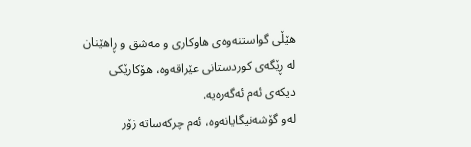هێڵی گواستنەوەی هاوکاری و مەشق و ڕاهێنان لە ڕێگەی کوردستانی عێراقەوە، هۆکارێکی دیکەی ئەم ئەگەرەیە.
لەو گۆشەنیگایانەوە، ئەم چرکەساتە زۆر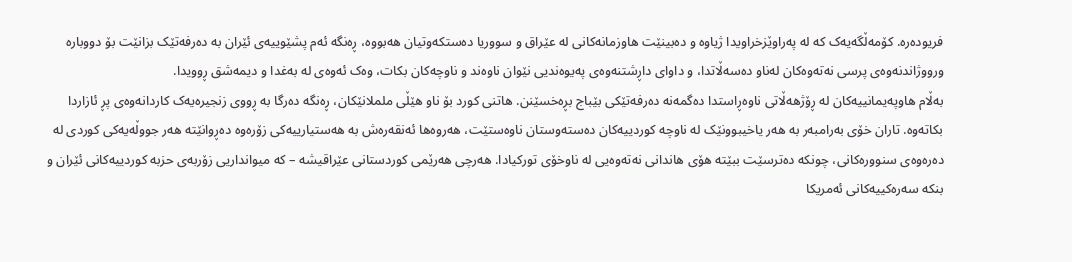فریودەرە. کۆمەڵگەیەک کە لە پەراوێزخراویدا ژیاوە و دەبینێت هاوزمانەکانی لە عێراق و سووریا دەستکەوتیان هەبووە، ڕەنگە ئەم پشێوییەی ئێران بە دەرفەتێک بزانێت بۆ دووبارە ورووژاندنەوەی پرسی نەتەوەکان لەناو دەسەڵاتدا، و داوای داڕشتنەوەی پەیوەندیی نێوان ناوەند و ناوچەکان بکات، وەک ئەوەی لە بەغدا و دیمەشق ڕوویدا.
بەڵام هاوپەیمانییەکان لە ڕۆژهەڵاتی ناوەڕاستدا دەگمەنە دەرفەتێکی بێباج بڕەخسێنن. هاتنی کورد بۆ ناو هێڵی ململانێکان، ڕەنگە دەرگا بە ڕووی زنجیرەیەک کاردانەوەی پڕ ئازاردا بکاتەوە. تاران خۆی بەرامبەر بە هەر یاخیبوونێک لە ناوچە کوردییەکان دەستەوستان ناوەستێت، هەروەها ئەنقەرەش بە هەستیارییەکی زۆرەوە دەڕوانێتە هەر جووڵەیەکی کوردی لە دەرەوەی سنوورەکانی، چونکە دەترسێت ببێتە هۆی هاندانی نەتەوەیی لە ناوخۆی تورکیادا. هەرچی هەرێمی کوردستانی عێراقیشە – کە میوانداریی زۆربەی حزبە کوردییەکانی ئێران و بنکە سەرەکییەکانی ئەمریکا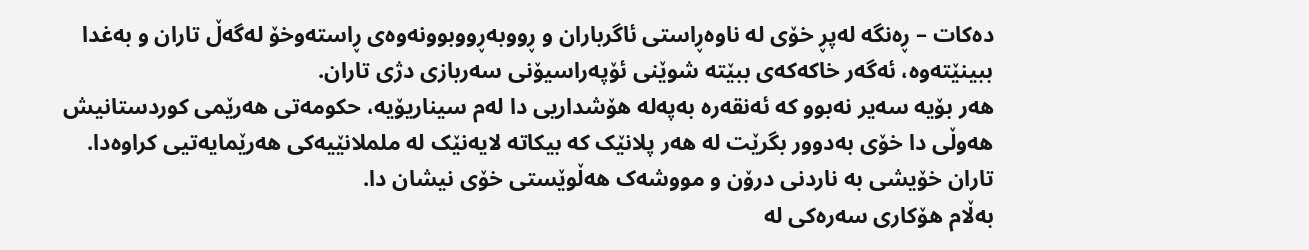دەکات – ڕەنگە لەپڕ خۆی لە ناوەڕاستی ئاگرباران و ڕووبەڕووبوونەوەی ڕاستەوخۆ لەگەڵ تاران و بەغدا ببینێتەوە، ئەگەر خاکەکەی ببێتە شوێنی ئۆپەراسیۆنی سەربازی دژی تاران.
هەر بۆیە سەیر نەبوو کە ئەنقەرە بەپەلە هۆشداریی دا لەم سیناریۆیە، حکومەتی هەرێمی کوردستانیش هەوڵی دا خۆی بەدوور بگرێت لە هەر پلانێک کە بیکاتە لایەنێک لە ململانێیەکی هەرێمایەتیی کراوەدا. تاران خۆیشی بە ناردنی درۆن و مووشەک هەڵوێستی خۆی نیشان دا.
بەڵام هۆکاری سەرەکی لە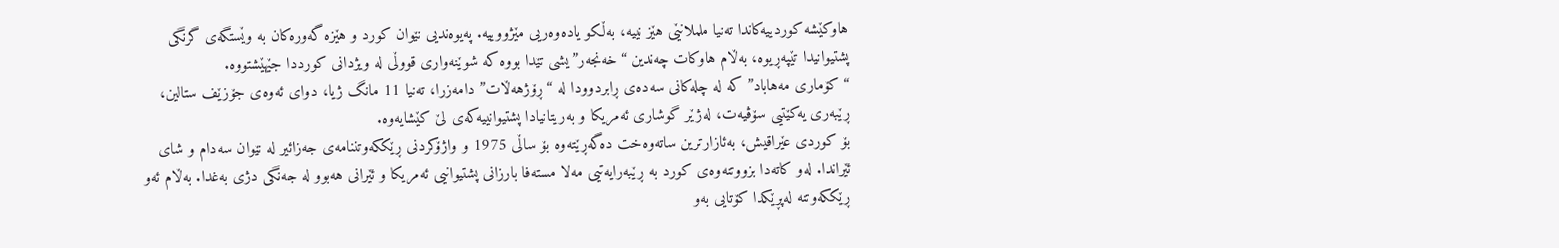هاوکێشە کوردییەکاندا تەنیا ململانێی هێز نییە، بەڵکو یادەوەریی مێژووییە. پەیوەندیی نێوان کورد و هێزە گەورەکان بە وێستگەی گرنگی پشتیوانیدا تێپەڕیوە، بەڵام هاوکات چەندین “خەنجەر”یشی تێدا بووە کە شوێنەواری قووڵی لە ویژدانی کورددا جێهێشتووە.
“کۆماری مەهاباد” کە لە چلەکانی سەدەی ڕابردوودا لە “ڕۆژهەڵات” دامەزرا، تەنیا 11 مانگ ژیا، دوای ئەوەی جۆزێف ستالین، ڕێبەری یەکێتیی سۆڤیەت، لەژێر گوشاری ئەمریکا و بەریتانیادا پشتیوانییەکەی لێ کێشایەوە.
بۆ کوردی عێراقیش، بەئازارترین ساتەوەخت دەگەڕێتەوە بۆ ساڵی 1975 و واژۆکردنی ڕێککەوتننامەی جەزائیر لە نێوان سەدام و شای ئێراندا. لەو کاتەدا بزووتنەوەی کورد بە ڕێبەرایەتیی مەلا مستەفا بارزانی پشتیوانیی ئەمریکا و ئێرانی هەبوو لە جەنگی دژی بەغدا. بەڵام ئەو ڕێککەوتنە لەپڕێکدا کۆتایی بەو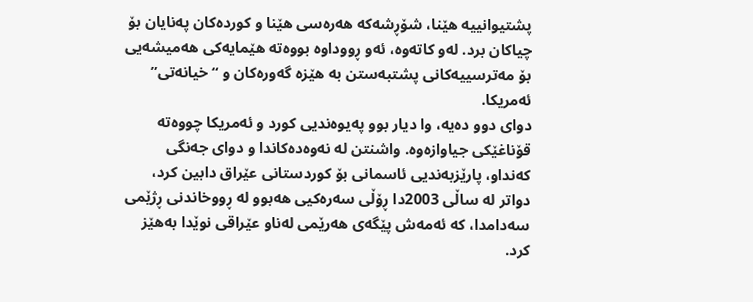پشتیوانییە هێنا، شۆڕشەکە هەرەسی هێنا و کوردەکان پەنایان بۆ چیاکان برد. لەو کاتەوە، ئەو ڕووداوە بووەتە هێمایەکی هەمیشەیی بۆ مەترسییەکانی پشتبەستن بە هێزە گەورەکان و “خیانەتی” ئەمریکا.
دوای دوو دەیە، وا دیار بوو پەیوەندیی کورد و ئەمریکا چووەتە قۆناغێکی جیاوازەوە. واشنتن لە نەوەدەکاندا و دوای جەنگی کەنداو، پارێزبەندیی ئاسمانی بۆ کوردستانی عێراق دابین کرد، دواتر لە ساڵی 2003دا ڕۆڵی سەرەکیی هەبوو لە ڕووخاندنی ڕژێمی سەدامدا، کە ئەمەش پێگەی هەرێمی لەناو عێراقی نوێدا بەهێز کرد.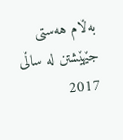بەڵام هەستی جێهێشتن لە ساڵی 2017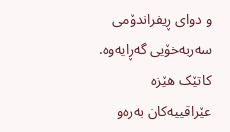و دوای ڕیفراندۆمی سەربەخۆیی گەڕایەوە. کاتێک هێزە عێراقییەکان بەرەو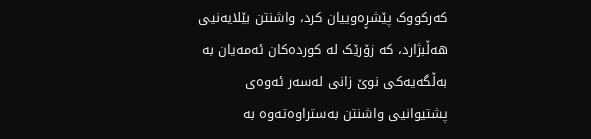کەرکووک پێشڕەوییان کرد، واشنتن بێلایەنیی هەڵبژارد، کە زۆرێک لە کوردەکان ئەمەیان بە بەڵگەیەکی نوێ زانی لەسەر ئەوەی پشتیوانیی واشنتن بەستراوەتەوە بە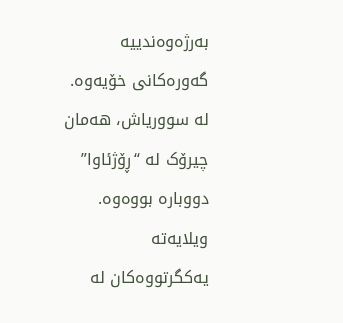بەرژەوەندییە گەورەکانی خۆیەوە.
لە سووریاش، هەمان چیرۆک لە “ڕۆژئاوا” دووبارە بووەوە. ویلایەتە یەکگرتووەکان لە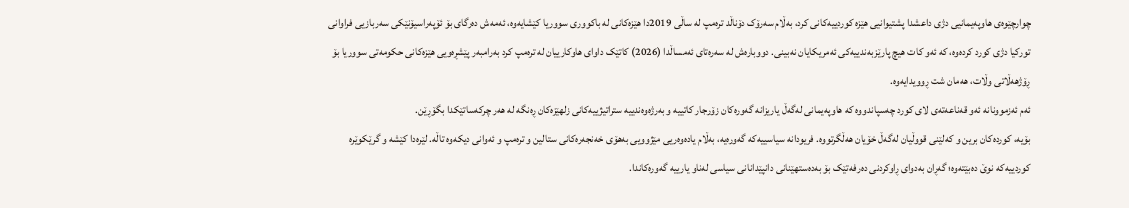چوارچێوەی هاوپەیمانیی دژی داعشدا پشتیوانیی هێزە کوردییەکانی کرد، بەڵام سەرۆک دۆناڵد ترەمپ لە ساڵی 2019دا هێزەکانی لە باکووری سووریا کێشایەوە، ئەمەش دەرگای بۆ ئۆپەراسیۆنێکی سەربازیی فراوانی تورکیا دژی کورد کردەوە، کە ئەو کات هیچ پارێزبەندییەکی ئەمریکایان نەبینی. دووبارەش لە سەرەتای ئەمساڵدا (2026) کاتێک داوای هاوکارییان لە ترەمپ کرد بەرامبەر پێشڕەویی هێزەکانی حکومەتی سووریا بۆ ڕۆژهەڵاتی وڵات، هەمان شت ڕوویدایەوە.
ئەم ئەزموونانە ئەو قەناعەتەی لای کورد چەسپاندووە کە هاوپەیمانی لەگەڵ یاریزانە گەورەکان زۆرجار کاتییە و بەرژەوەندییە ستراتیژییەکانی زلهێزەکان ڕەنگە لە هەر چرکەساتێکدا بگۆڕێن.
بۆیە، کوردەکان برین و کەلێنی قووڵیان لەگەڵ خۆیان هەڵگرتووە. فریودانە سیاسییەکە گەورەیە، بەڵام یادەوەریی مێژوویی بەهۆی خەنجەرەکانی ستالین و ترەمپ و ئەوانی دیکەوە تاڵە. لێرەدا کێشە و گرێکوێرە کوردییەکە نوێ دەبێتەوە؛ گەڕان بەدوای ڕاوکردنی دەرفەتێک بۆ بەدەستهێنانی دانپێدانانی سیاسی لەناو یارییە گەورەکاندا.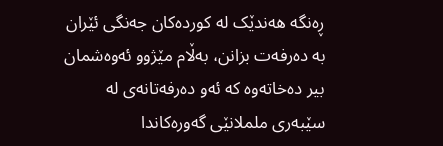ڕەنگە هەندێک لە کوردەکان جەنگی ئێران بە دەرفەت بزانن، بەڵام مێژوو ئەوەشمان بیر دەخاتەوە کە ئەو دەرفەتانەی لە سێبەری ململانێی گەورەکاندا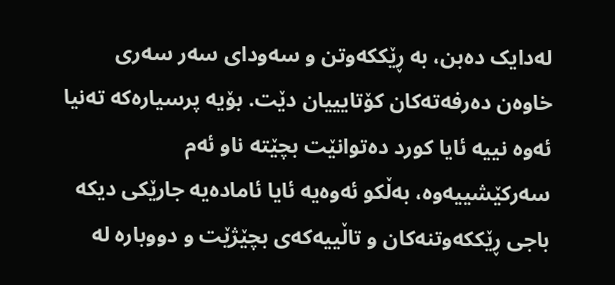لەدایک دەبن، بە ڕێککەوتن و سەودای سەر سەری خاوەن دەرفەتەکان کۆتایییان دێت. بۆیە پرسیارەکە تەنیا ئەوە نییە ئایا کورد دەتوانێت بچێتە ناو ئەم سەرکێشییەوە، بەڵکو ئەوەیە ئایا ئامادەیە جارێکی دیکە باجی ڕێککەوتنەکان و تاڵییەکەی بچێژێت و دووبارە لە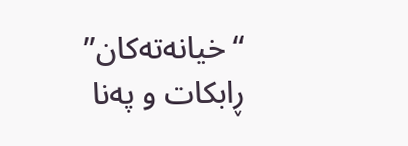“خیانەتەکان” ڕابکات و پەنا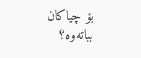بۆ چیاکان بباتەوە؟